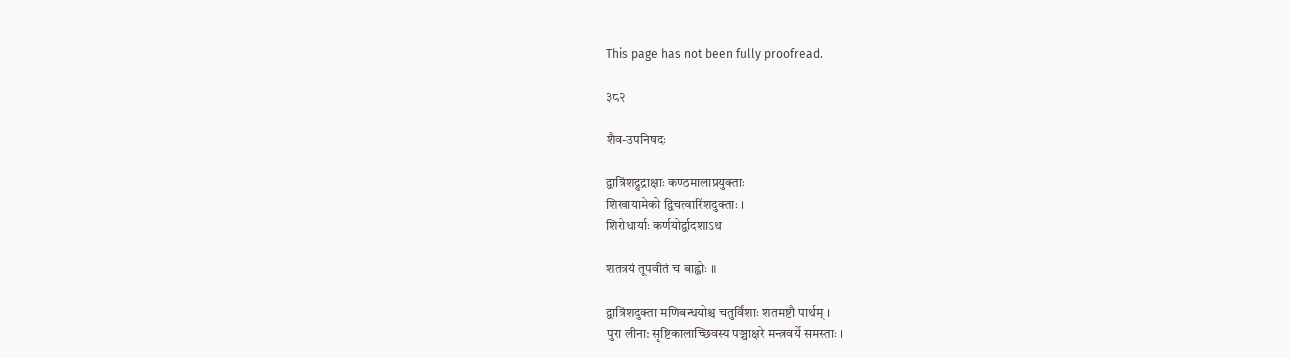This page has not been fully proofread.

३८२

शैव-उपनिषदः

द्वात्रिंशद्रुद्राक्षाः कण्ठमालाप्रयुक्ताः
शिखायामेको द्विचत्वारिंशदुक्ताः ।
शिरोधार्याः कर्णयोर्द्वादशाऽथ

शतत्रयं तूपवीतं च बाह्वोः ॥

द्वात्रिंशदुक्ता मणिबन्धयोश्च चतुर्विंशाः शतमष्टौ पार्थम् ।
पुरा लीना: सृष्टिकालाच्छिवस्य पञ्चाक्षरे मन्त्रवर्ये समस्ताः ।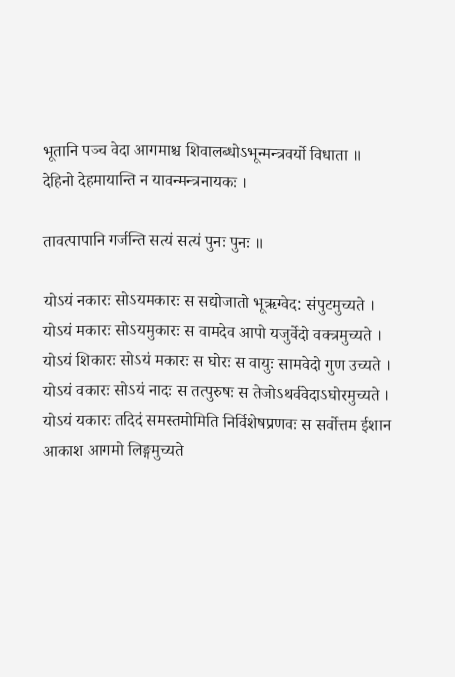भूतानि पञ्च वेदा आगमाश्च शिवालब्धोऽभून्मन्त्रवर्यो विधाता ॥
देहिनो देहमायान्ति न यावन्मन्त्रनायकः ।

तावत्पापानि गर्जन्ति सत्यं सत्यं पुनः पुनः ॥

योऽयं नकारः सोऽयमकारः स सद्योजातो भूऋग्वेद: संपुटमुच्यते ।
योऽयं मकारः सोऽयमुकारः स वामदेव आपो यजुर्वेदो वक्त्रमुच्यते ।
योऽयं शिकारः सोऽयं मकारः स घोरः स वायुः सामवेदो गुण उच्यते ।
योऽयं वकारः सोऽयं नादः स तत्पुरुषः स तेजोऽथर्ववेदाऽघोरमुच्यते ।
योऽयं यकारः तदिदं समस्तमोमिति निर्विशेषप्रणवः स सर्वोत्तम ईशान
आकाश आगमो लिङ्गमुच्यते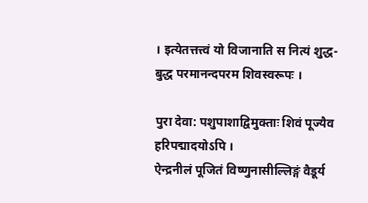। इत्येतत्तत्त्वं यो विजानाति स नित्यं शुद्ध-
बुद्ध परमानन्दपरम शिवस्वरूपः ।

पुरा देवा: पशुपाशाद्विमुक्ताः शिवं पूज्यैव हरिपद्मादयोऽपि ।
ऐन्द्रनीलं पूजितं विष्णुनासील्लिङ्गं वैडूर्य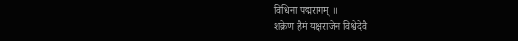विधिना पद्मरागम् ॥
शक्रेण हैमं यक्षराजेन विश्वेदेवै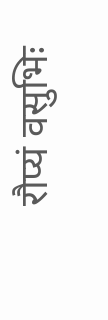रौप्यं वसुभिः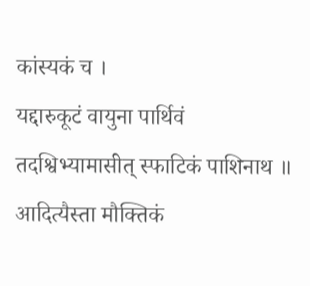कांस्यकं च ।
यद्दारुकूटं वायुना पार्थिवं तदश्विभ्यामासीत् स्फाटिकं पाशिनाथ ॥
आदित्यैस्ता मौक्तिकं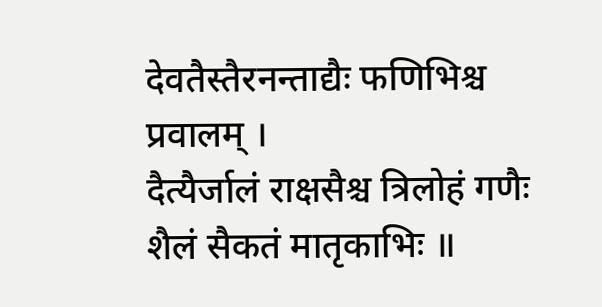देवतैस्तैरनन्ताद्यैः फणिभिश्च प्रवालम् ।
दैत्यैर्जालं राक्षसैश्च त्रिलोहं गणैः शैलं सैकतं मातृकाभिः ॥